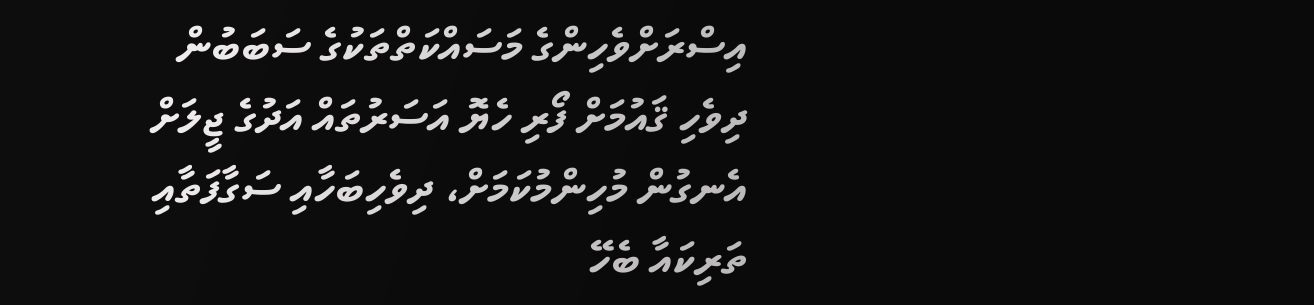އިސްރަށްވެހިންގެ މަސައްކަތްތަކުގެ ސަބަބުން ދިވެހި ޤައުމަށް ފޯރި ހެޔޮ އަސަރުތައް އަދުގެ ޖީލަށް އެނގުން މުހިންމުކަމަށް، ދިވެހިބަހާއި ސަގާފަތާއި ތަރިކައާ ބެހޭ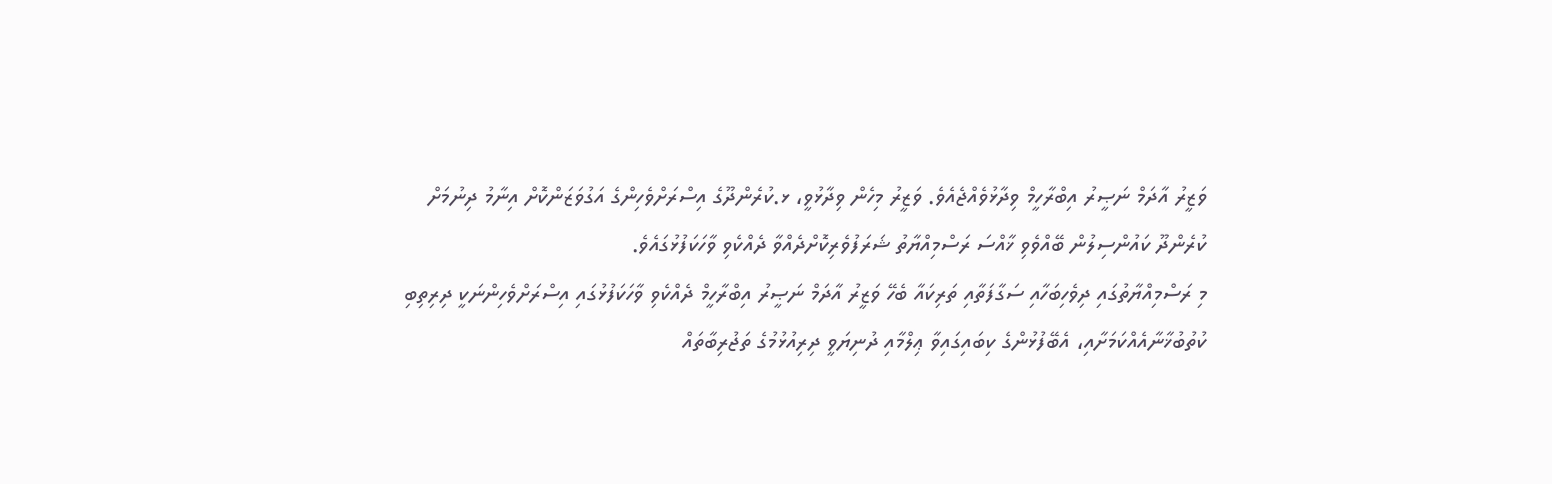ވަޒީރު އާދަމް ނަޞީރު އިބްރާހީމް ވިދާޅުވެއްޖެއެވެ. ވަޒީރު މިހެން ވިދާޅުވީ، ޅ.ކުރެންދޫގެ އިސްރަށްވެހިންގެ އަގުވަޒަންކޮށް އިނާމު ދިނުމަށް ކުރެންދޫ ކައުންސިލުން ބޭއްވެވި ޚާއްސަ ރަސްމިއްޔާތު ޝަރަފުވެރިކޮށްދެއްވާ ދެއްކެވި ވާހަކަފުޅުގައެވެ.
މި ރަސްމިއްޔާތުގައި ދިވެހިބަހާއި ސަގާފަތާއި ތަރިކައާ ބެހޭ ވަޒީރު އާދަމް ނަޞީރު އިބްރާހީމް ދެއްކެވި ވާހަކަފުޅުގައި އިސްރަށްވެހިންނަކީ ދިރިތިބި ކުތުބުޚާނާއެއްކަމަށާއި، އެބޭފުޅުންގެ ކިބައިގައިވާ ޢިލްމާއި ދުނިޔަވީ ދިރިއުޅުމުގެ ތަޖުރިބާތައް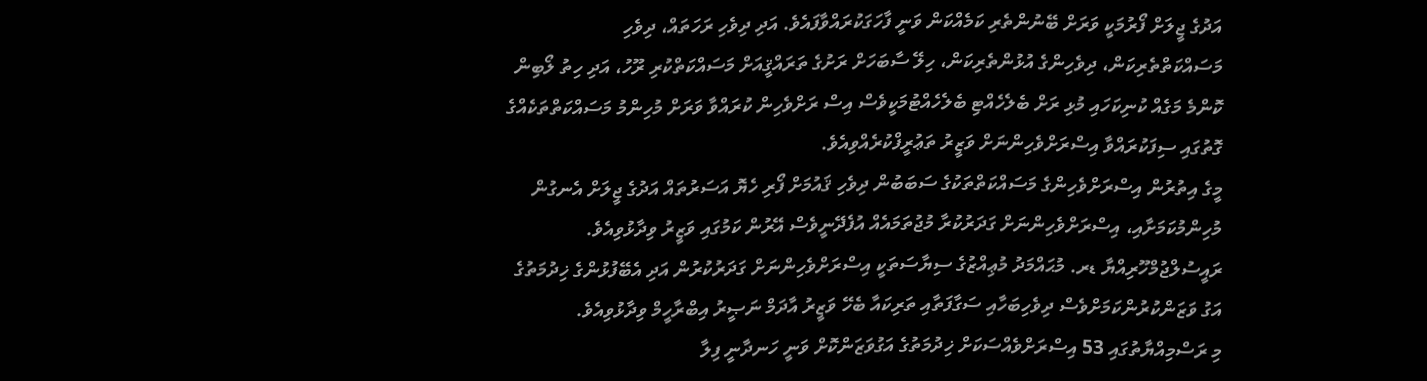އަދުގެ ޖީލަށް ފޯރުމަކީ ވަރަށް ބޭނުންތެރި ކަމެއްކަން ވަނީ ފާހަގަކުރައްވާފައެވެ. އަދި ދިވެހި ރަހަތައް، ދިވެހި މަސައްކަތްތެރިކަން، ދިވެހިންގެ އުޅުންތެރިކަން، ހިލޭ ސާބަހަށް ރަށުގެ ތަރައްޤީއަށް މަސައްކަތްކުރި ރޫހު، އަދި ހިތު ލޯބިން ކޮންމެ މަގެއް ކުނިކަހައި މުޅި ރަށް ބެލެހެއްޓި ބެލެހެއްޓުމަކީވެސް އިސް ރަށްވެހިން ކުރައްވާ ވަރަށް މުހިންމު މަސައްކަތްތަކެއްގެ ގޮތުގައި ސިފަކުރައްވާ އިސްރަށްވެހިންނަށް ވަޒީރު ތަޢުރީފްކުރެއްވިއެވެ.
މީގެ އިތުރުން އިސްރަށްވެހިންގެ މަސައްކަތްތަކުގެ ސަބަބުން ދިވެހި ޤައުމަށް ފޯރި ހެޔޮ އަސަރުތައް އަދުގެ ޖީލަށް އެނގުން މުހިންމުކަމަށާއި، އިސްރަށްވެހިންނަށް ގަދަރުކުރާ މުޖުތަމައެއް އުފެދޭނީވެސް އޭރުން ކަމުގައި ވަޒީރު ވިދާޅުވިއެވެ.
ރައީސުލްޖުމްހޫރިއްޔާ ޑރ. މުޙައްމަދު މުޢިއްޒުގެ ސިޔާސަތަކީ އިސްރަށްވެހިންނަށް ގަދަރުކުރުން އަދި އެބޭފުޅުންގެ ޚިދުމަތުގެ އަގު ވަޒަންކުރުންކަމަށްވެސް ދިވެހިބަހާއި ސަގާފަތާއި ތަރިކައާ ބެހޭ ވަޒީރު އާދަމް ނަޞީރު އިބްރާހީމް ވިދާޅުވިއެވެ.
މި ރަސްމިއްޔާތުގައި 53 އިސްރަށްވެއްސަކަށް ޚިދުމަތުގެ އަގުވަޒަންކޮށް ވަނީ ހަނދާނީ ފިލާ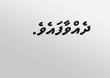ދެއްވާފައެވެ.